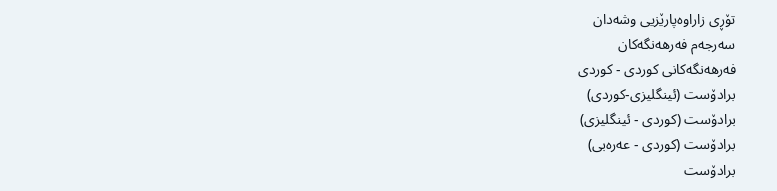تۆڕی زاراوەپارێزیی وشەدان
سەرجەم فەرهەنگەکان
فەرهەنگەکانی کوردی - کوردی
برادۆست (ئینگلیزی-کوردی)
برادۆست (کوردی - ئینگلیزی)
برادۆست (کوردی - عەرەبی)
برادۆست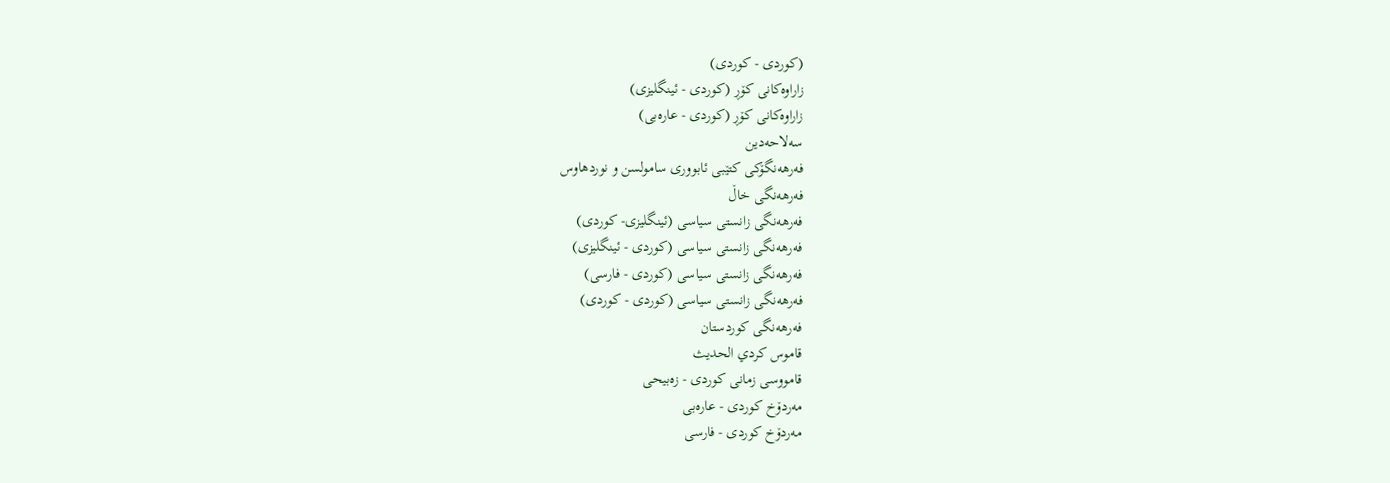(کوردی - کوردی)
زاراوەکانی کۆڕ (کوردی - ئینگلیزی)
زاراوەکانی کۆڕ (کوردی - عارەبی)
سەلاحەدین
فەرهەنگۆکی کتێبی ئابووری سامولسن و نوردهاوس
فەرهەنگی خاڵ
فەرهەنگی زانستی سیاسی (ئینگلیزی- کوردی)
فەرهەنگی زانستی سیاسی (کوردی - ئینگلیزی)
فەرهەنگی زانستی سیاسی (کوردی - فارسی)
فەرهەنگی زانستی سیاسی (کوردی - کوردی)
فەرهەنگی کوردستان
قاموس کردي الحدیث
قامووسی زمانی كوردی - زەبیحی
مەردۆخ کوردی - عارەبی
مەردۆخ کوردی - فارسی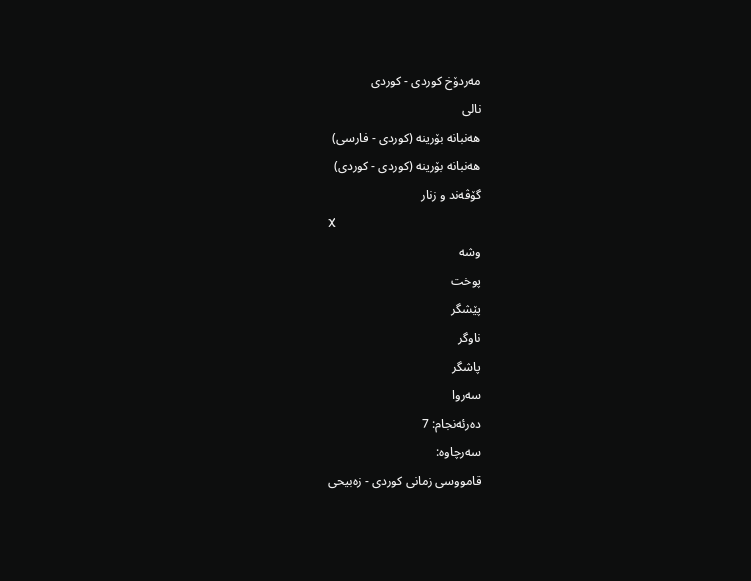مەردۆخ کوردی - کوردی
نالی
هەنبانە بۆرینە (کوردی - فارسی)
هەنبانە بۆرینە (کوردی - کوردی)
گۆڤەند و زنار
X
وشە
پوخت
پێشگر
ناوگر
پاشگر
سەروا
دەرئەنجام: 7
سەرچاوە:
قامووسی زمانی كوردی - زەبیحی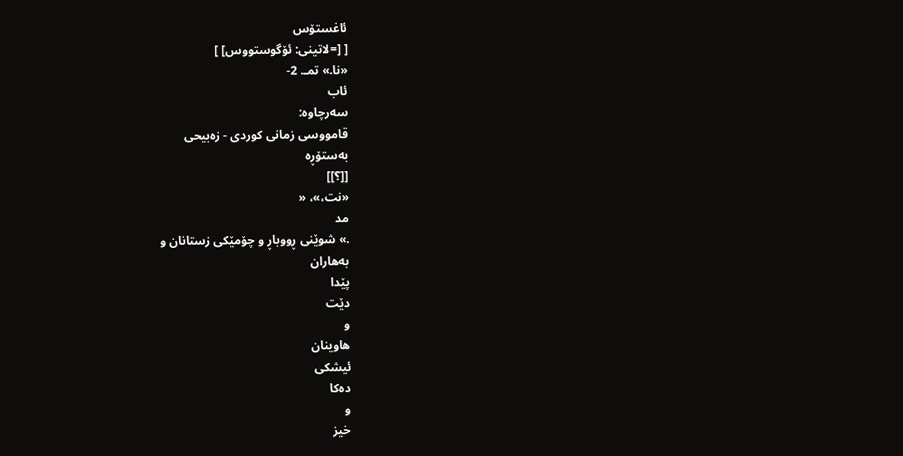ئاغستۆس
[ [=لاتینی: ئۆگوستووس] ]
«نا.» تمـ. 2-
ئاب
سەرچاوە:
قامووسی زمانی كوردی - زەبیحی
بەستۆڕه
[[؟]]
«نت،»، «
مد
.» شوێنی ڕووباڕ و چۆمێکی زستانان و
بەهاران
پێدا
دێت
و
هاوینان
ئیشکی
دەکا
و
خیز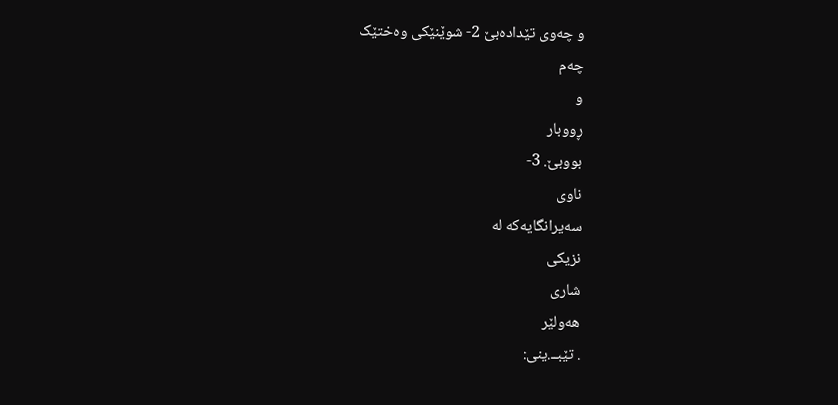و چەوی تێدادەبێ 2- شوێنێکی وەختێک
چەم
و
ڕووبار
بووبێ. 3-
ناوی
سەیرانگایەکه له
نزیکی
شاری
هەولێر
. تێبــ.ینی: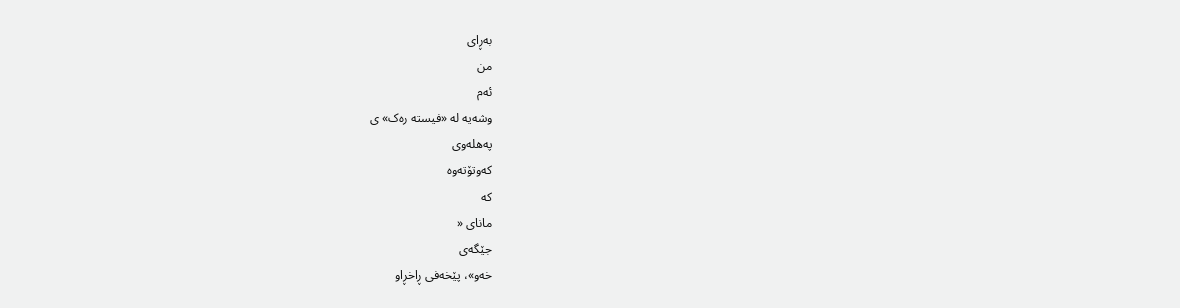بەڕای
من
ئەم
وشەیه له «فیستە رەک» ی
پەهلەوی
کەوتۆتەوه
که
مانای «
جێگەی
خەو»، پێخەفی ڕاخڕاو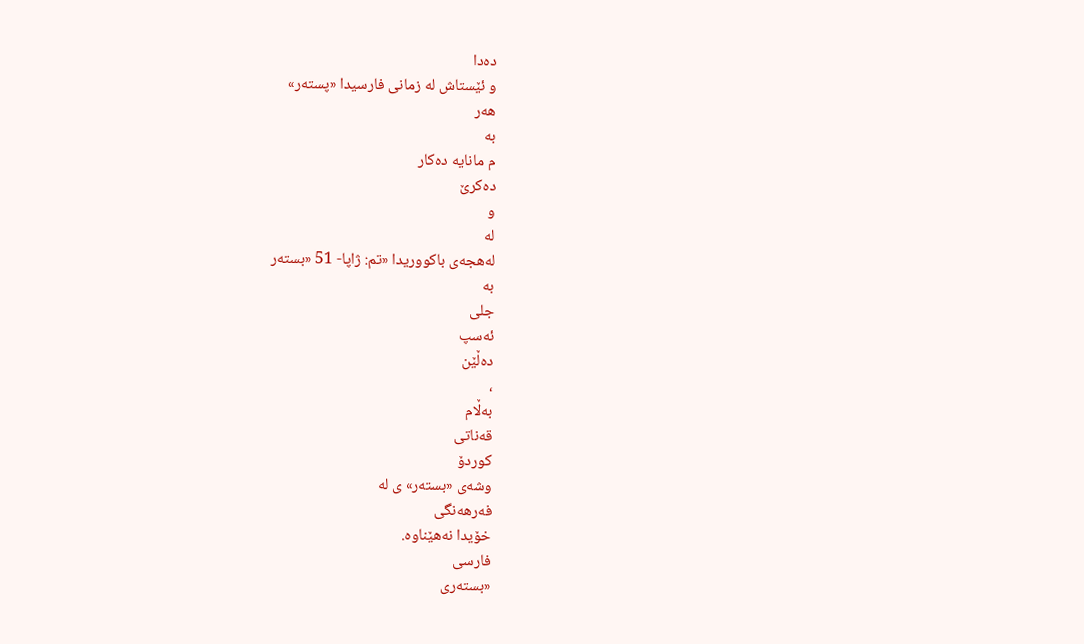دەدا
و ئێستاش له زمانی فارسیدا «پستەر»
هەر
بە
م مانایه دەکار
دەکرێ
و
لە
لەهجەی باکووریدا «تم: ژاپا- 51 «بستەر
به
جلی
ئەسپ
دەڵێن
،
بەڵام
قەناتی
کوردۆ
وشەی «بستەر» ی له
فەرهەنگی
خۆیدا نەهێناوه.
فارسی
«بستەری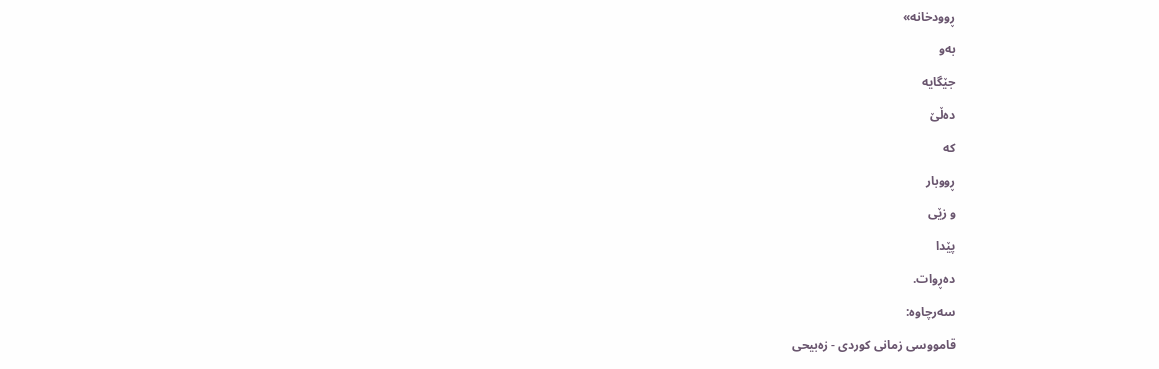ڕوودخانه»
بەو
جێگایە
دەڵێ
کە
ڕووبار
و زێی
پێدا
دەڕوات.
سەرچاوە:
قامووسی زمانی كوردی - زەبیحی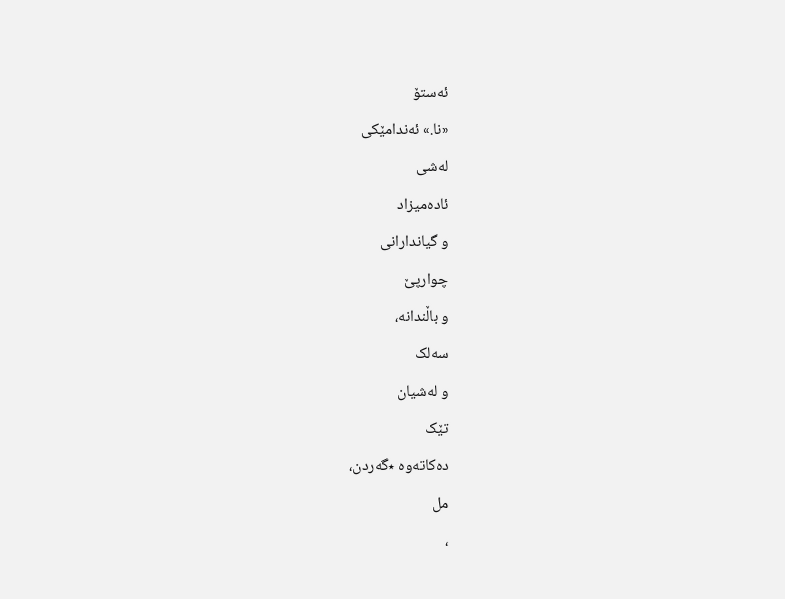ئەستۆ
«نا.» ئەندامێکی
لەشی
ئادەمیزاد
و گیاندارانی
چوارپێ
و باڵندانە،
سەلک
و لەشیان
تێک
دەکاتەوە ٭گەردن،
مل
،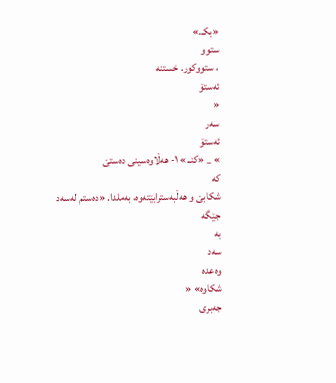«بکـ.»
ستوو
، ستووکور. خستنە
ئەستۆ
«
سەر
ئەستۆ
» _ «کنـ.» ۱- هەڵاوەسینی دەستێ
کە
شکابێ و هەڵبەسترابێتەوە، بەملدا. «دەستم لەسەد
جێگە
بە
سەد
وەعدە
شکاوە» «
جەبری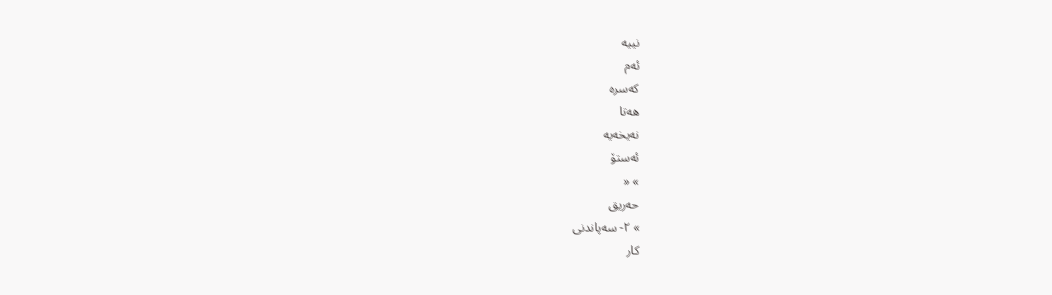نییە
ئەم
کەسرە
هەتا
نەیخەیە
ئەستۆ
» «
حەریق
» ۲- سەپاندنی
کار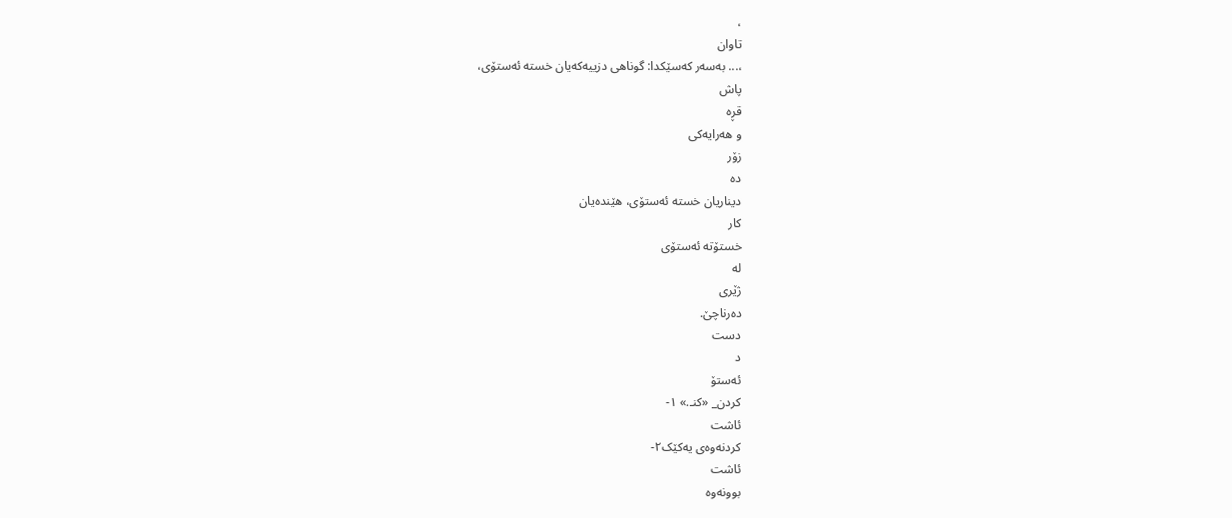،
تاوان
،... بەسەر کەسێکدا: گوناهی دزییەکەیان خستە ئەستۆی،
پاش
قڕە
و هەرایەکی
زۆر
دە
دیناریان خستە ئەستۆی، هێندەیان
کار
خستۆتە ئەستۆی
لە
ژێری
دەرناچێ.
دست
د
ئەستۆ
کردن_ «کنـ.» ۱-
ئاشت
کردنەوەی یەکێک۲-
ئاشت
بوونەوە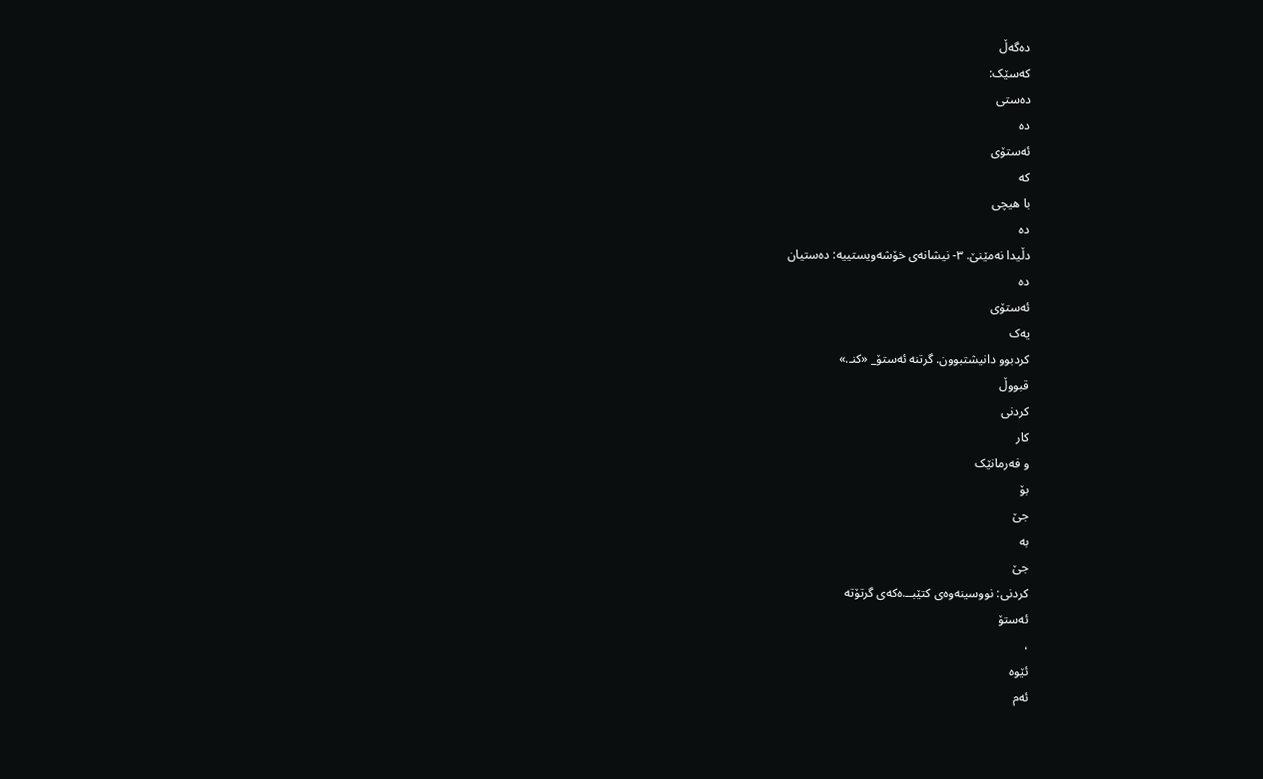دەگەڵ
کەسێک:
دەستی
دە
ئەستۆی
کە
با هیچی
دە
دڵیدا نەمێنێ. ۳- نیشانەی خۆشەویستییە: دەستیان
دە
ئەستۆی
یەک
کردبوو دانیشتبوون. گرتنە ئەستۆ_ «کنـ.»
قبووڵ
کردنی
کار
و فەرمانێک
بۆ
جێ
بە
جێ
کردنی: نووسینەوەی کتێبــ.ەکەی گرتۆتە
ئەستۆ
،
ئێوە
ئەم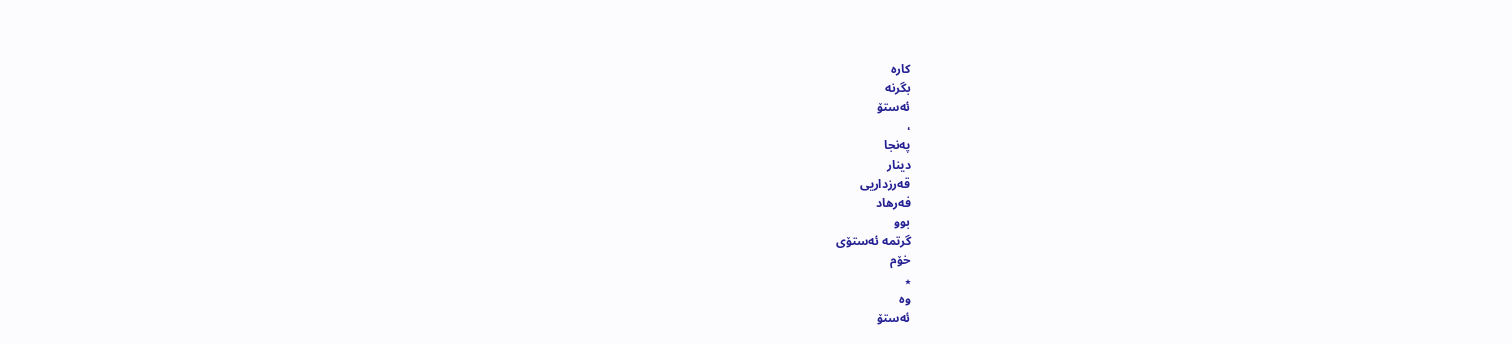کارە
بگرنە
ئەستۆ
،
پەنجا
دینار
قەرزداریی
فەرهاد
بوو
گرتمە ئەستۆی
خۆم
٭
وە
ئەستۆ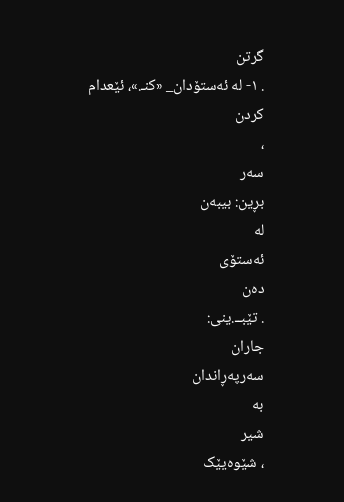گرتن
. ۱- له ئەستۆدان_ «کنـ.»، ئێعدام
کردن
،
سەر
بڕین: بیبەن
لە
ئەستۆی
دەن
. تێبــ.ینی:
جاران
سەرپەڕاندان
بە
شیر
، شێوەیێک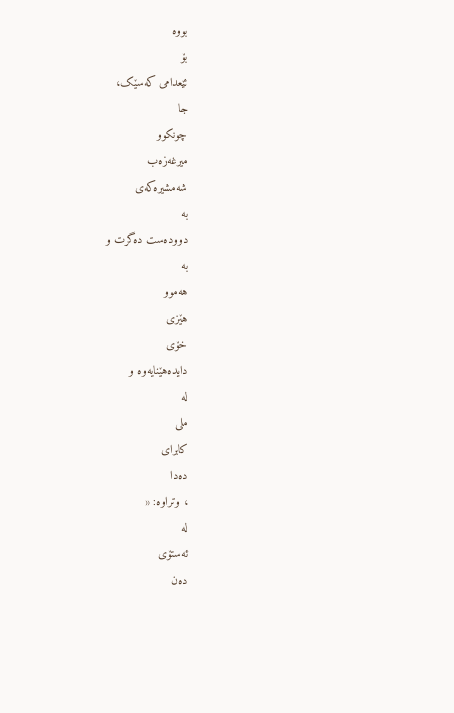بووە
بۆ
ئێعدامی کەسێک،
جا
چونکوو
میرغەزەب
شەمشیرەکەی
بە
دوودەست دەگرت و
بە
هەموو
هێزی
خۆی
دایدەهێنایەوە و
لە
ملی
کابرای
دەدا
، وتراوە: «
لە
ئەستۆی
دەن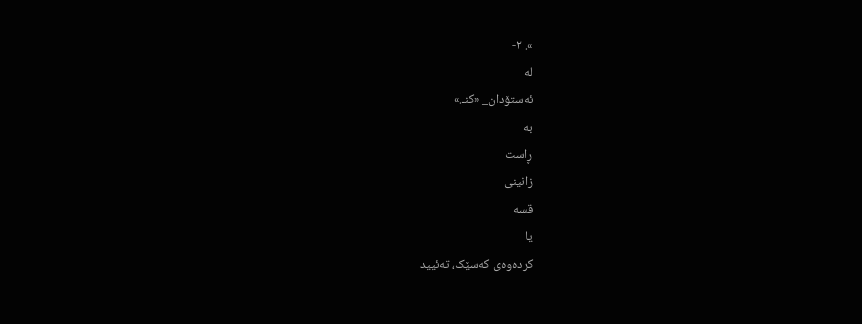». ۲-
لە
ئەستۆدان_ «کنـ.»
بە
ڕاست
زانینی
قسە
یا
کردەوەی کەسێک، تەئیید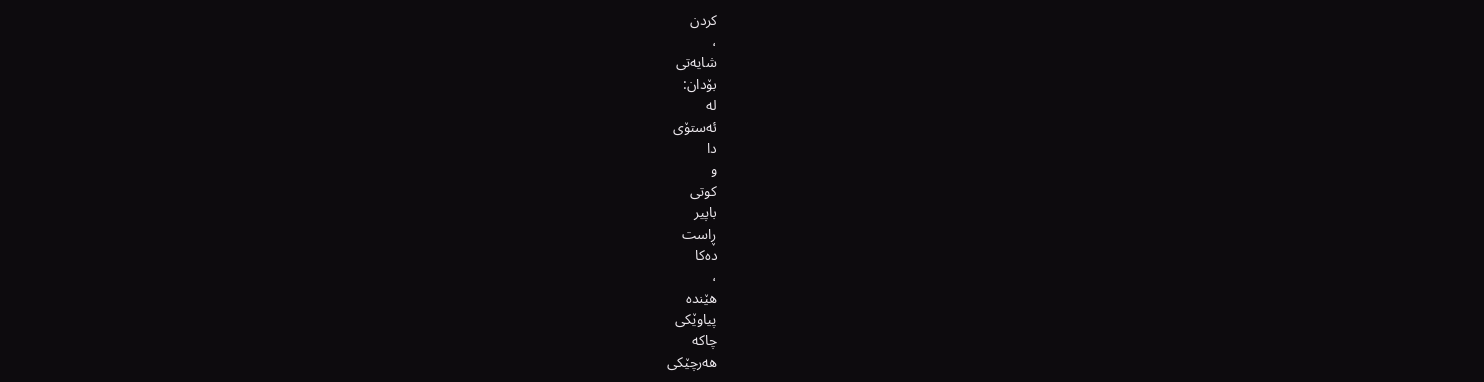کردن
،
شایەتی
بۆدان:
لە
ئەستۆی
دا
و
کوتی
باپیر
ڕاست
دەکا
،
هێندە
پیاوێکی
چاکە
هەرچێکی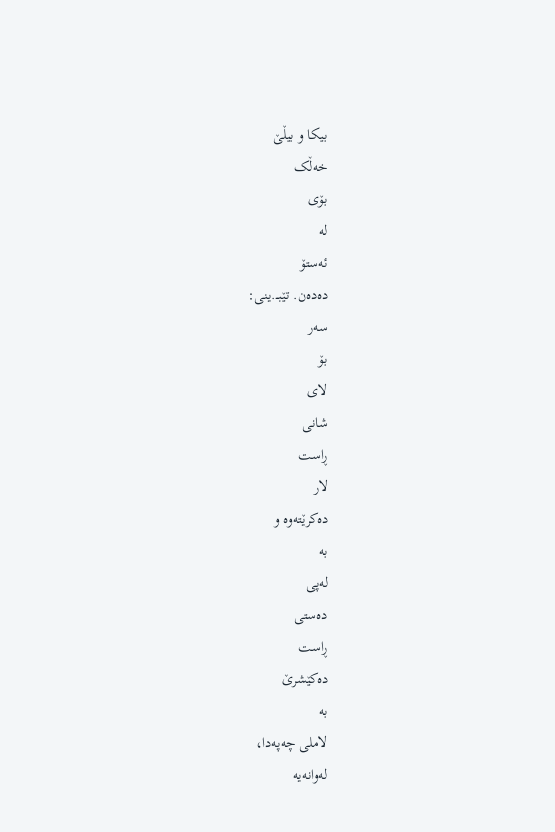بیکا و بیڵێ
خەڵک
بۆی
لە
ئەستۆ
دەدەن. تێبــ.ینی:
سەر
بۆ
لای
شانی
ڕاست
لار
دەکرێتەوە و
بە
لەپی
دەستی
ڕاست
دەکێشرێ
بە
لاملی چەپەدا،
لەوانەیە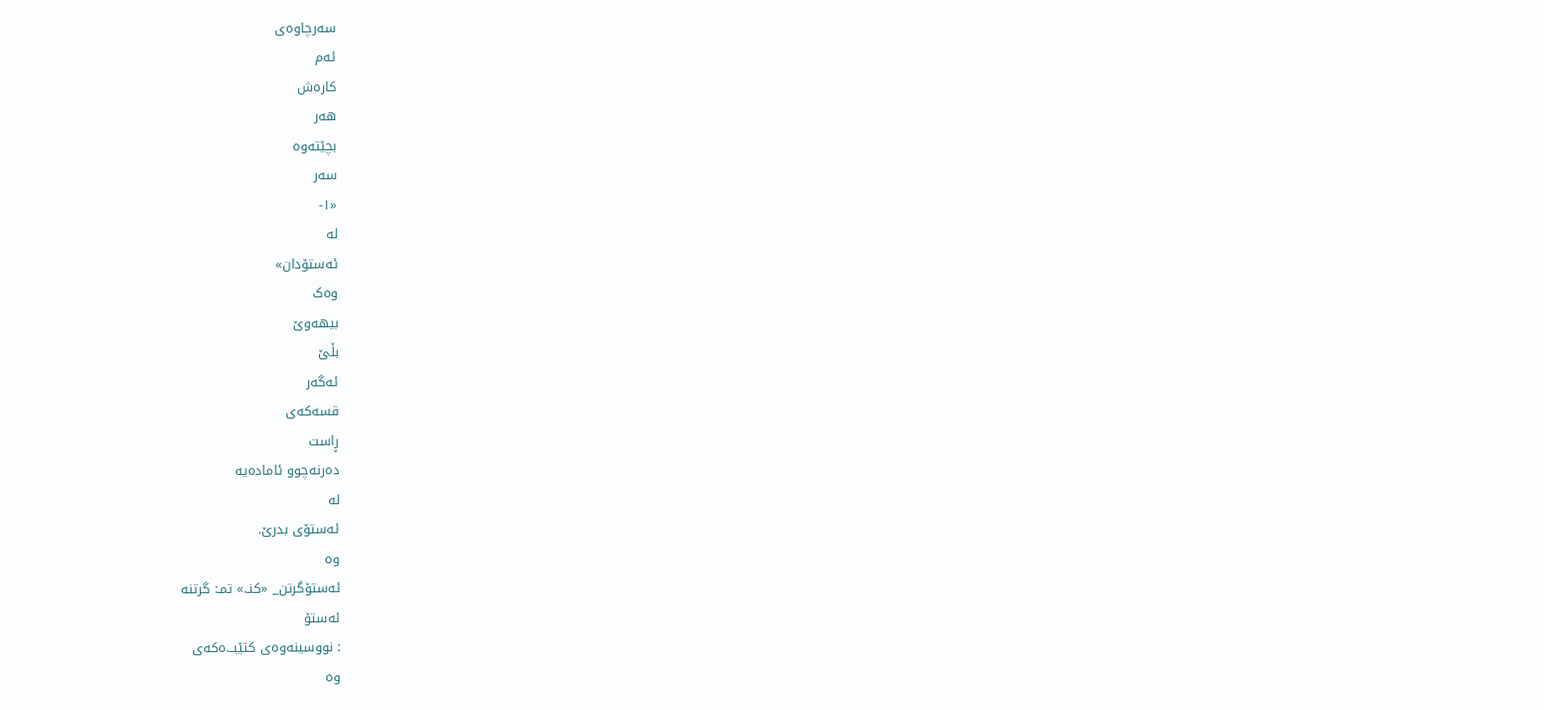سەرچاوەی
ئەم
کارەش
هەر
بچێتەوە
سەر
«۱-
لە
ئەستۆدان»
وەک
بیهەوێ
بڵێ
ئەگەر
قسەکەی
ڕاست
دەرنەچوو ئامادەیە
لە
ئەستۆی بدرێ.
وە
ئەستۆگرتن_ «کنـ.» تمـ: گرتنە
ئەستۆ
: نووسینەوەی کتێبــ.ەکەی
وە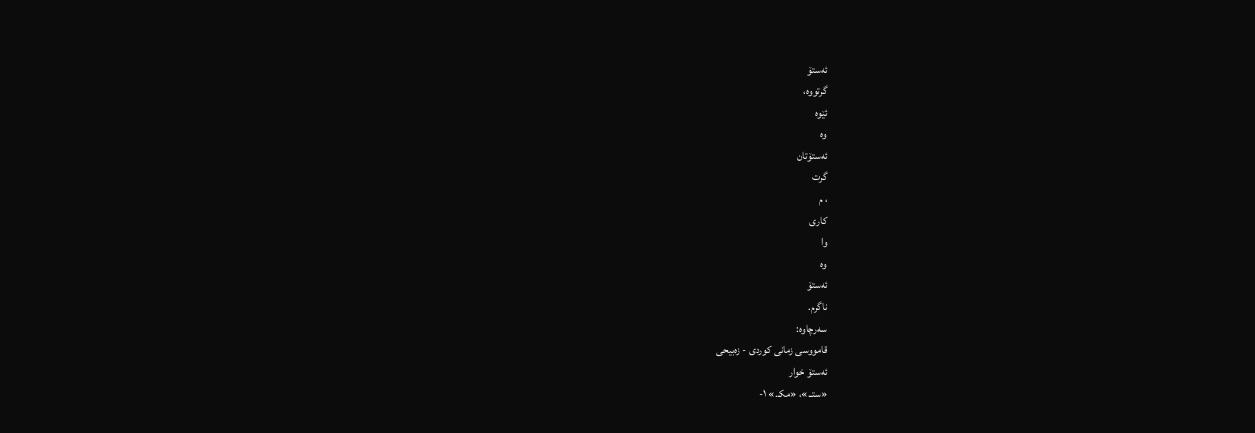ئەستۆ
گرتووە،
ئێوە
وە
ئەستۆتان
گرت
، م
کاری
وا
وە
ئەستۆ
ناگرم.
سەرچاوە:
قامووسی زمانی كوردی - زەبیحی
ئەستۆ خوار
«ستـ.»، «مکـ.» ۱-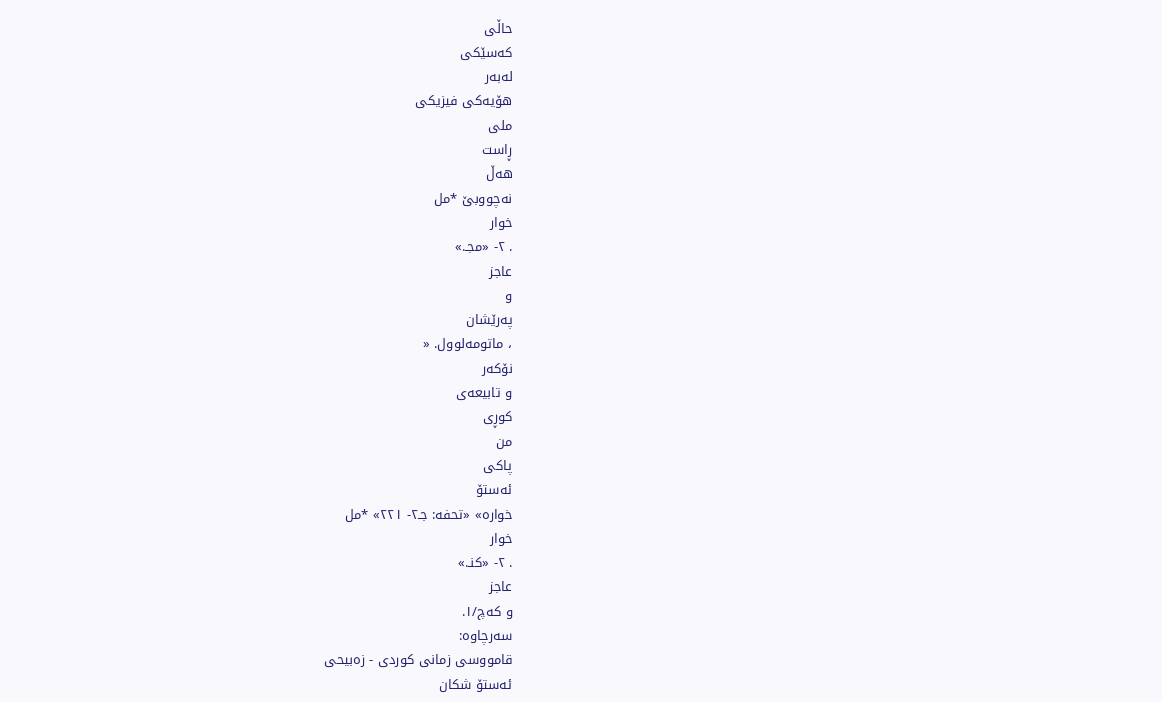حاڵی
کەسێکی
لەبەر
هۆیەکی فیزیکی
ملی
ڕاست
هەڵ
نەچووبێ ٭مل
خوار
. ۲- «مجـ.»
عاجز
و
پەرێشان
، ماتومەلوول. «
نۆکەر
و تابیعەی
کوڕی
من
پاکی
ئەستۆ
خوارە» «تحفە: جـ۲- ۲۲۱» ٭مل
خوار
. ۲- «کنـ.»
عاجز
و کەچ/۱.
سەرچاوە:
قامووسی زمانی كوردی - زەبیحی
ئەستۆ شکان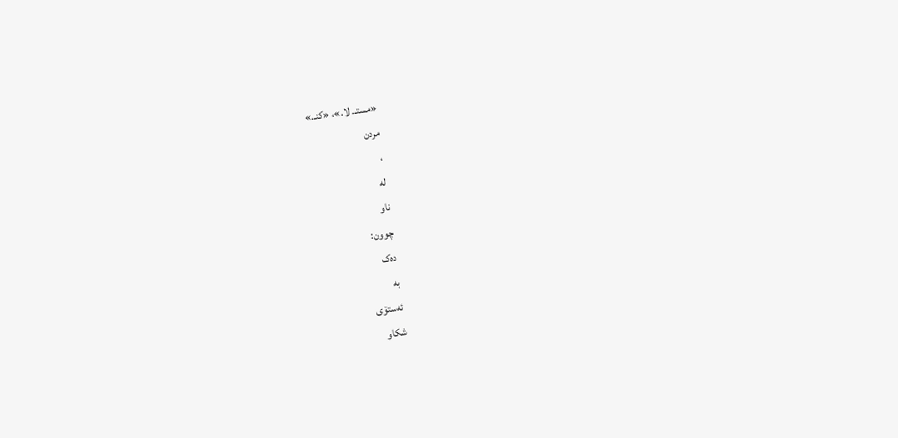«مستـ. لا.»، «کنـ.»
مردن
،
لە
ناو
چوون:
دەک
بە
ئەستۆی
شکاو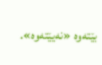بێتەوە «نەیێتەوە».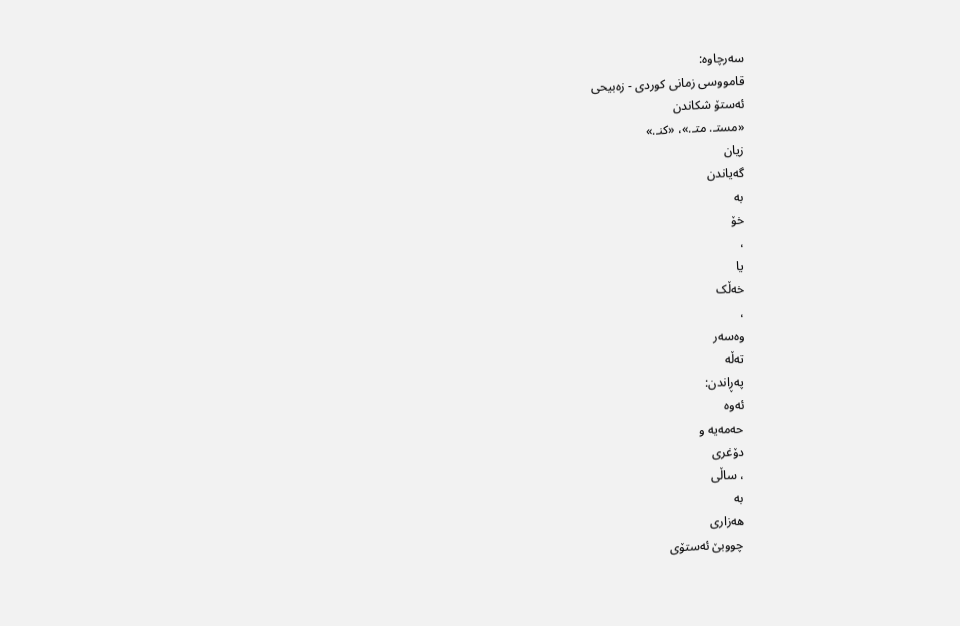سەرچاوە:
قامووسی زمانی كوردی - زەبیحی
ئەستۆ شکاندن
«مستـ. متـ.»، «کنـ.»
زیان
گەیاندن
بە
خۆ
،
یا
خەڵک
،
وەسەر
تەڵە
پەڕاندن:
ئەوە
حەمەیە و
دۆغری
، ساڵی
بە
هەزاری
چووبێ ئەستۆی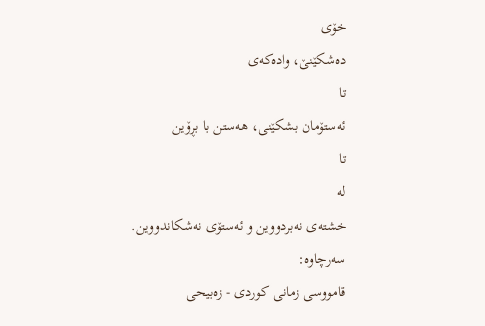خۆی
دەشکێنێ، وادەکەی
تا
ئەستۆمان بشکێنی، هەستن با بڕۆین
تا
لە
خشتەی نەبردووین و ئەستۆی نەشکاندووین.
سەرچاوە:
قامووسی زمانی كوردی - زەبیحی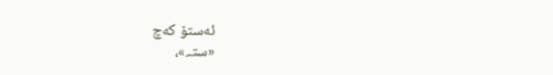ئەستۆ کەچ
«ستـ.»،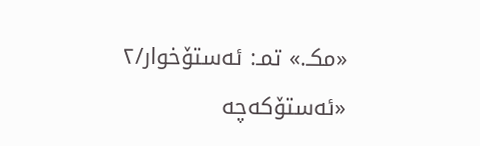«مکـ.» تمـ: ئەستۆخوار/۲ «ئەستۆکەچە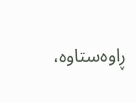ڕاوەستاوە،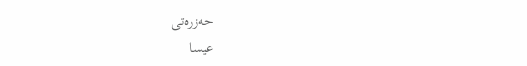حەزرەتی
عیسا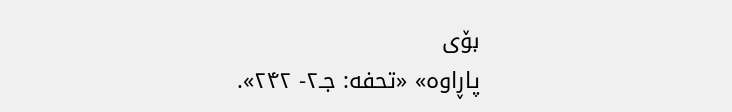بۆی
پاڕاوە» «تحفە: جـ۲- ۲۴۲».